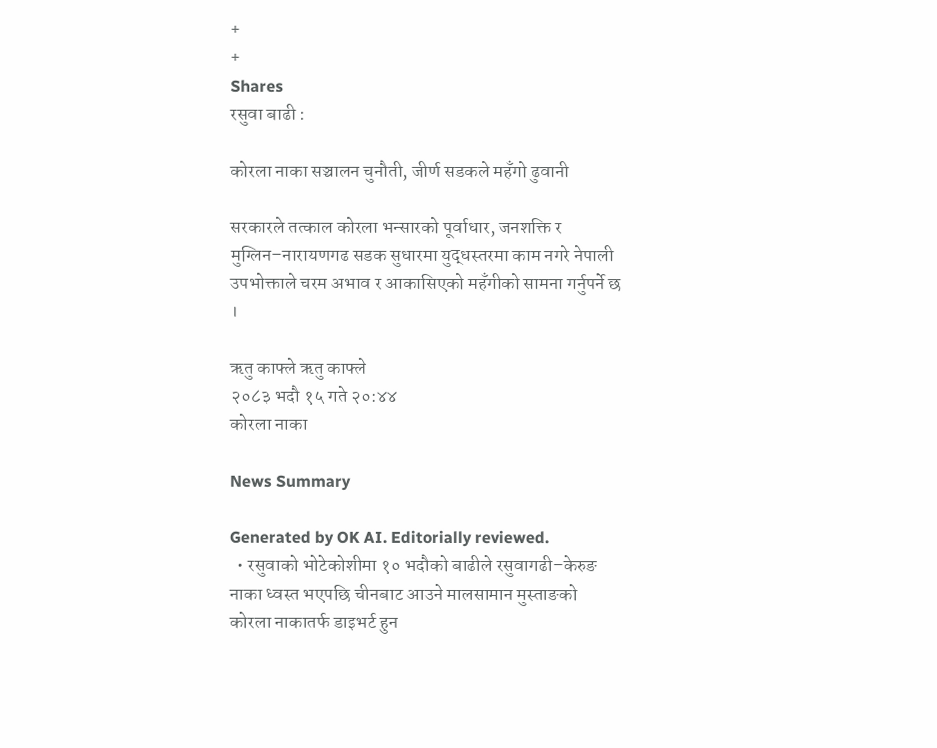+
+
Shares
रसुवा बाढी :

कोरला नाका सञ्चालन चुनौती, जीर्ण सडकले महँगो ढुवानी

सरकारले तत्काल कोरला भन्सारको पूर्वाधार, जनशक्ति र मुग्लिन–नारायणगढ सडक सुधारमा युद्धस्तरमा काम नगरे नेपाली उपभोक्ताले चरम अभाव र आकासिएको महँगीको सामना गर्नुपर्ने छ ।

ऋतु काफ्ले ऋतु काफ्ले
२०८३ भदौ १५ गते २०:४४
कोरला नाका

News Summary

Generated by OK AI. Editorially reviewed.
  • रसुवाको भोटेकोशीमा १० भदौको बाढीले रसुवागढी–केरुङ नाका ध्वस्त भएपछि चीनबाट आउने मालसामान मुस्ताङको कोरला नाकातर्फ डाइभर्ट हुन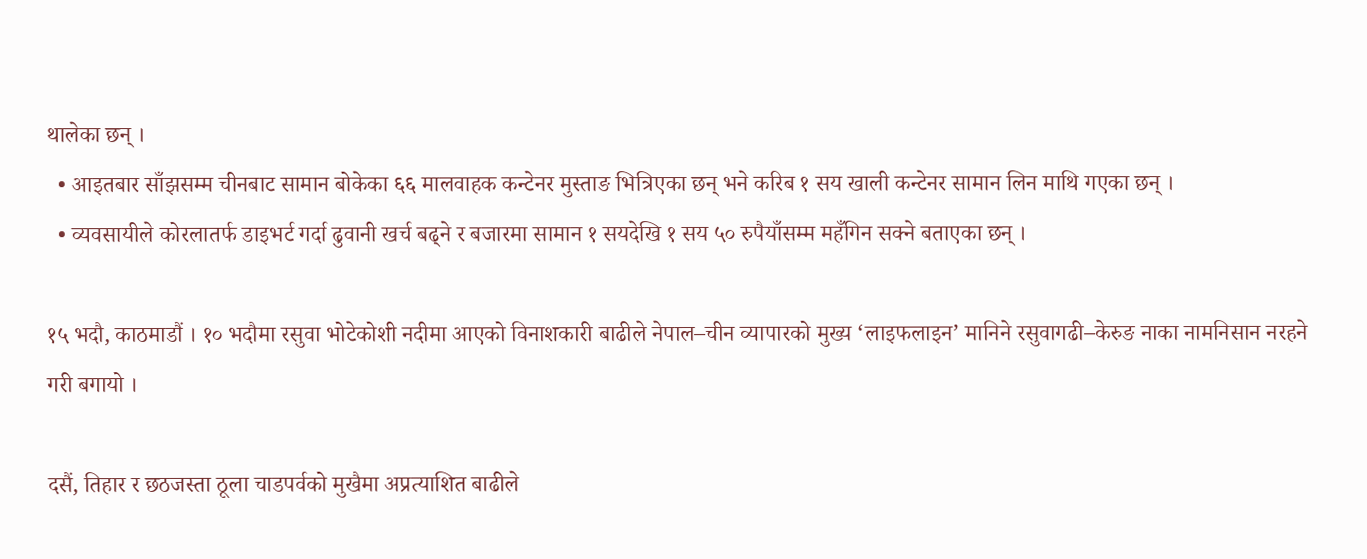थालेका छन् ।
  • आइतबार साँझसम्म चीनबाट सामान बोकेका ६६ मालवाहक कन्टेनर मुस्ताङ भित्रिएका छन् भने करिब १ सय खाली कन्टेनर सामान लिन माथि गएका छन् ।
  • व्यवसायीले कोरलातर्फ डाइभर्ट गर्दा ढुवानी खर्च बढ्ने र बजारमा सामान १ सयदेखि १ सय ५० रुपैयाँसम्म महँगिन सक्ने बताएका छन् ।

१५ भदौ, काठमाडौं । १० भदौमा रसुवा भोटेकोशी नदीमा आएको विनाशकारी बाढीले नेपाल–चीन व्यापारको मुख्य ‘लाइफलाइन’ मानिने रसुवागढी–केरुङ नाका नामनिसान नरहने गरी बगायो ।

दसैं, तिहार र छठजस्ता ठूला चाडपर्वको मुखैमा अप्रत्याशित बाढीले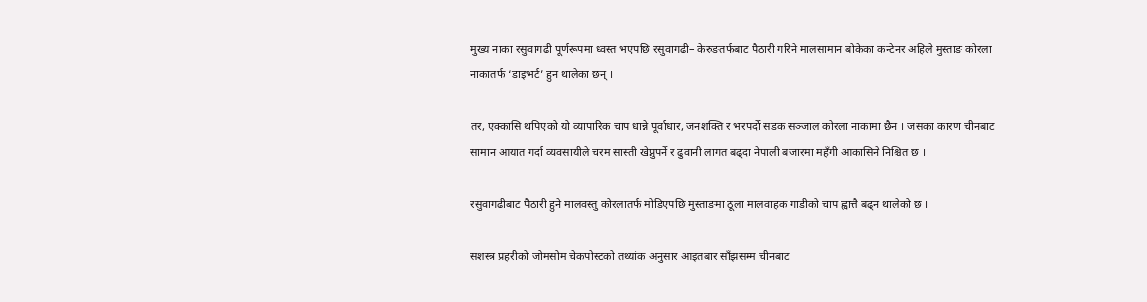मुख्य नाका रसुवागढी पूर्णरूपमा ध्वस्त भएपछि रसुवागढी– केरुङतर्फबाट पैठारी गरिने मालसामान बोकेका कन्टेनर अहिले मुस्ताङ कोरला नाकातर्फ ‘डाइभर्ट’ हुन थालेका छन् ।

तर, एक्कासि थपिएको यो व्यापारिक चाप धान्ने पूर्वाधार, जनशक्ति र भरपर्दो सडक सञ्जाल कोरला नाकामा छैन । जसका कारण चीनबाट सामान आयात गर्दा व्यवसायीले चरम सास्ती खेप्नुपर्ने र ढुवानी लागत बढ्दा नेपाली बजारमा महँगी आकासिने निश्चित छ ।

रसुवागढीबाट पैठारी हुने मालवस्तु कोरलातर्फ मोडिएपछि मुस्ताङमा ठूला मालवाहक गाडीको चाप ह्वात्तै बढ्न थालेको छ ।

सशस्त्र प्रहरीको जोमसोम चेकपोस्टको तथ्यांक अनुसार आइतबार साँझसम्म चीनबाट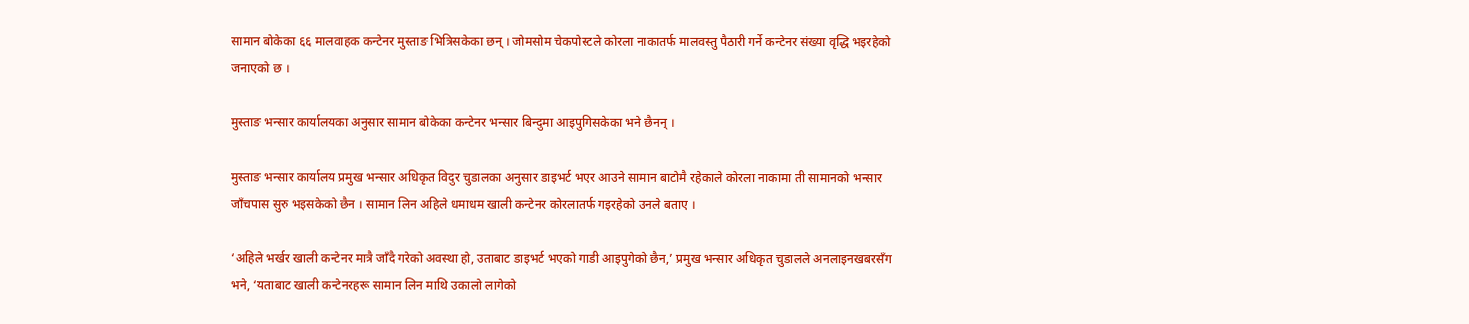सामान बोकेका ६६ मालवाहक कन्टेनर मुस्ताङ भित्रिसकेका छन् । जोमसोम चेकपोस्टले कोरला नाकातर्फ मालवस्तु पैठारी गर्ने कन्टेनर संख्या वृद्धि भइरहेको जनाएको छ ।

मुस्ताङ भन्सार कार्यालयका अनुसार सामान बोकेका कन्टेनर भन्सार बिन्दुमा आइपुगिसकेका भने छैनन् ।

मुस्ताङ भन्सार कार्यालय प्रमुख भन्सार अधिकृत विदुर चुडालका अनुसार डाइभर्ट भएर आउने सामान बाटोमै रहेकाले कोरला नाकामा ती सामानको भन्सार जाँचपास सुरु भइसकेको छैन । सामान लिन अहिले धमाधम खाली कन्टेनर कोरलातर्फ गइरहेको उनले बताए ।

‘अहिले भर्खर खाली कन्टेनर मात्रै जाँदै गरेको अवस्था हो, उताबाट डाइभर्ट भएको गाडी आइपुगेको छैन,’ प्रमुख भन्सार अधिकृत चुडालले अनलाइनखबरसँग भने, ‘यताबाट खाली कन्टेनरहरू सामान लिन माथि उकालो लागेको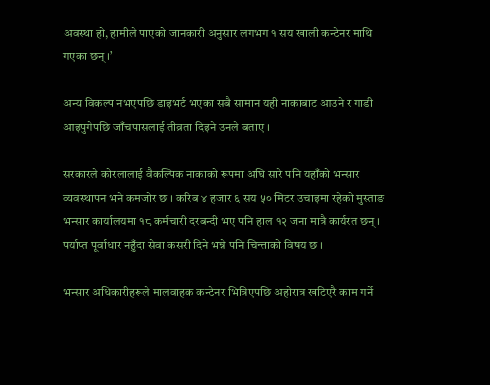अवस्था हो, हामीले पाएको जानकारी अनुसार लगभग १ सय खाली कन्टेनर माथि गएका छन् ।’

अन्य विकल्प नभएपछि डाइभर्ट भएका सबै सामान यही नाकाबाट आउने र गाडी आइपुगेपछि जाँचपासलाई तीव्रता दिइने उनले बताए ।

सरकारले कोरलालाई वैकल्पिक नाकाको रूपमा अघि सारे पनि यहाँको भन्सार व्यवस्थापन भने कमजोर छ । करिब ४ हजार ६ सय ५० मिटर उचाइमा रहेको मुस्ताङ भन्सार कार्यालयमा १८ कर्मचारी दरबन्दी भए पनि हाल १२ जना मात्रै कार्यरत छन् । पर्याप्त पूर्वाधार नहुँदा सेवा कसरी दिने भन्ने पनि चिन्ताको विषय छ ।

भन्सार अधिकारीहरूले मालवाहक कन्टेनर भित्रिएपछि अहोरात्र खटिएरै काम गर्ने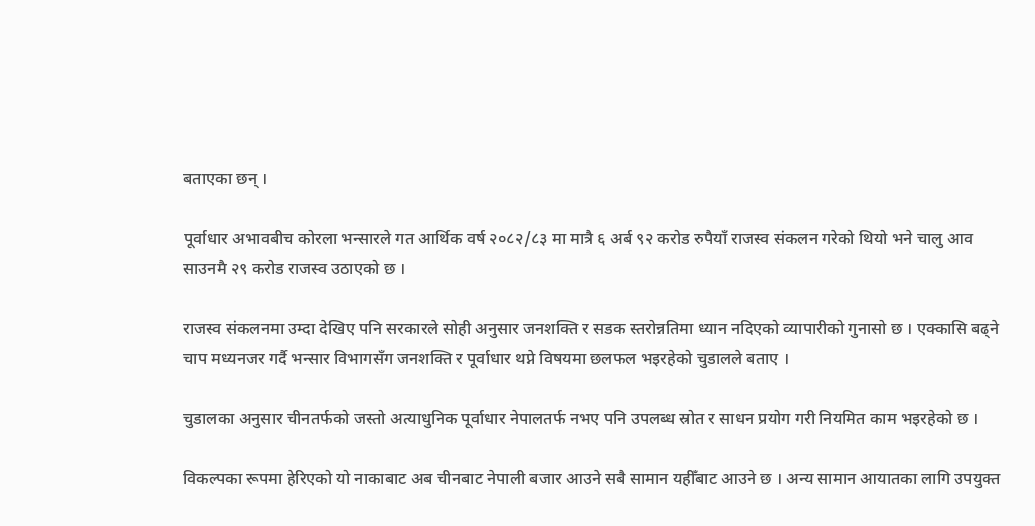बताएका छन् ।

पूर्वाधार अभावबीच कोरला भन्सारले गत आर्थिक वर्ष २०८२/८३ मा मात्रै ६ अर्ब ९२ करोड रुपैयाँ राजस्व संकलन गरेको थियो भने चालु आव साउनमै २९ करोड राजस्व उठाएको छ ।

राजस्व संकलनमा उम्दा देखिए पनि सरकारले सोही अनुसार जनशक्ति र सडक स्तरोन्नतिमा ध्यान नदिएको व्यापारीको गुनासो छ । एक्कासि बढ्ने चाप मध्यनजर गर्दै भन्सार विभागसँग जनशक्ति र पूर्वाधार थप्ने विषयमा छलफल भइरहेको चुडालले बताए ।

चुडालका अनुसार चीनतर्फको जस्तो अत्याधुनिक पूर्वाधार नेपालतर्फ नभए पनि उपलब्ध स्रोत र साधन प्रयोग गरी नियमित काम भइरहेको छ ।

विकल्पका रूपमा हेरिएको यो नाकाबाट अब चीनबाट नेपाली बजार आउने सबै सामान यहीँबाट आउने छ । अन्य सामान आयातका लागि उपयुक्त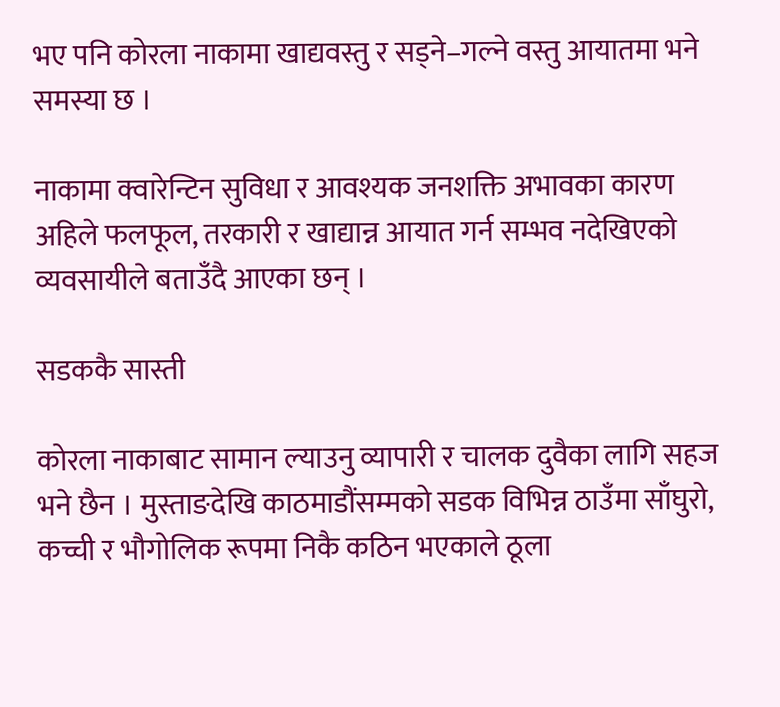भए पनि कोरला नाकामा खाद्यवस्तु र सड्ने–गल्ने वस्तु आयातमा भने समस्या छ ।

नाकामा क्वारेन्टिन सुविधा र आवश्यक जनशक्ति अभावका कारण अहिले फलफूल, तरकारी र खाद्यान्न आयात गर्न सम्भव नदेखिएको व्यवसायीले बताउँदै आएका छन् ।

सडककै सास्ती

कोरला नाकाबाट सामान ल्याउनु व्यापारी र चालक दुवैका लागि सहज भने छैन । मुस्ताङदेखि काठमाडौंसम्मको सडक विभिन्न ठाउँमा साँघुरो, कच्ची र भौगोलिक रूपमा निकै कठिन भएकाले ठूला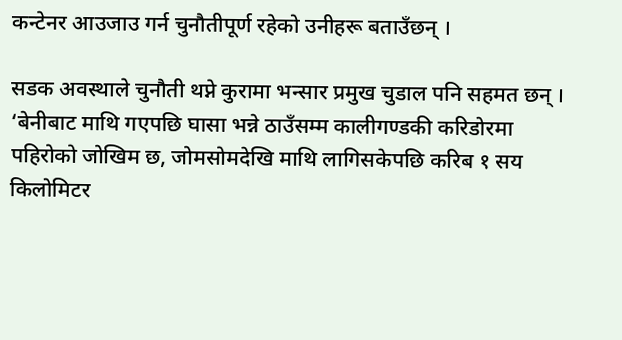कन्टेनर आउजाउ गर्न चुनौतीपूर्ण रहेको उनीहरू बताउँछन् ।

सडक अवस्थाले चुनौती थप्ने कुरामा भन्सार प्रमुख चुडाल पनि सहमत छन् । ‘बेनीबाट माथि गएपछि घासा भन्ने ठाउँसम्म कालीगण्डकी करिडोरमा पहिरोको जोखिम छ, जोमसोमदेखि माथि लागिसकेपछि करिब १ सय किलोमिटर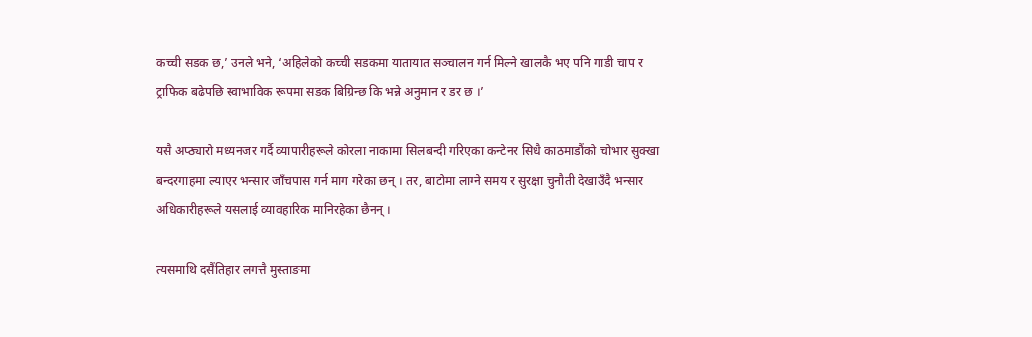कच्ची सडक छ,’ उनले भने, ‘अहिलेको कच्ची सडकमा यातायात सञ्चालन गर्न मिल्ने खालकै भए पनि गाडी चाप र ट्राफिक बढेपछि स्वाभाविक रूपमा सडक बिग्रिन्छ कि भन्ने अनुमान र डर छ ।’

यसै अप्ठ्यारो मध्यनजर गर्दै व्यापारीहरूले कोरला नाकामा सिलबन्दी गरिएका कन्टेनर सिधै काठमाडौंको चोभार सुक्खा बन्दरगाहमा ल्याएर भन्सार जाँचपास गर्न माग गरेका छन् । तर, बाटोमा लाग्ने समय र सुरक्षा चुनौती देखाउँदै भन्सार अधिकारीहरूले यसलाई व्यावहारिक मानिरहेका छैनन् ।

त्यसमाथि दसैंतिहार लगत्तै मुस्ताङमा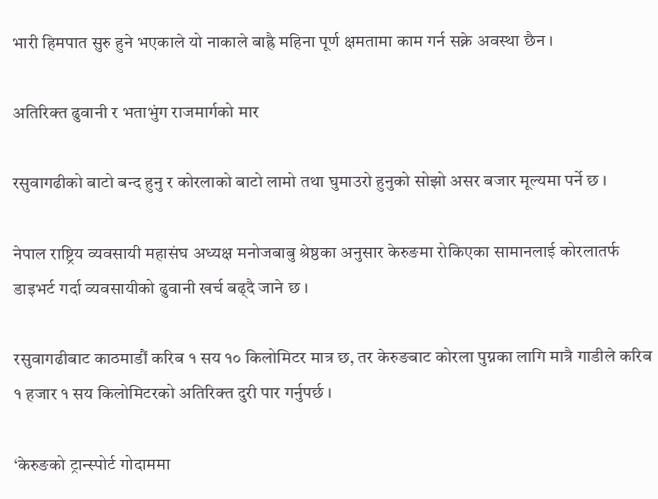भारी हिमपात सुरु हुने भएकाले यो नाकाले बाह्रै महिना पूर्ण क्षमतामा काम गर्न सक्ने अवस्था छैन ।

अतिरिक्त ढुवानी र भताभुंग राजमार्गको मार

रसुवागढीको बाटो बन्द हुनु र कोरलाको बाटो लामो तथा घुमाउरो हुनुको सोझो असर बजार मूल्यमा पर्ने छ ।

नेपाल राष्ट्रिय व्यवसायी महासंघ अध्यक्ष मनोजबाबु श्रेष्ठका अनुसार केरुङमा रोकिएका सामानलाई कोरलातर्फ डाइभर्ट गर्दा व्यवसायीको ढुवानी खर्च बढ्दै जाने छ ।

रसुवागढीबाट काठमाडौं करिब १ सय १० किलोमिटर मात्र छ, तर केरुङबाट कोरला पुग्नका लागि मात्रै गाडीले करिब १ हजार १ सय किलोमिटरको अतिरिक्त दुरी पार गर्नुपर्छ ।

‘केरुङको ट्रान्स्पोर्ट गोदाममा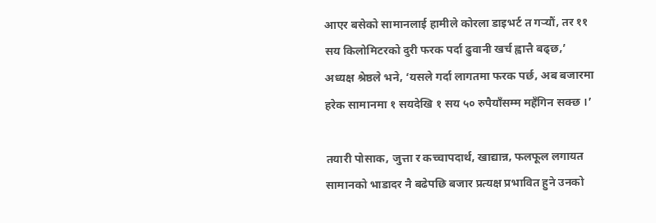आएर बसेको सामानलाई हामीले कोरला डाइभर्ट त गर्‍यौं, तर ११ सय किलोमिटरको दुरी फरक पर्दा ढुवानी खर्च ह्वात्तै बढ्छ,’ अध्यक्ष श्रेष्ठले भने, ‘यसले गर्दा लागतमा फरक पर्छ, अब बजारमा हरेक सामानमा १ सयदेखि १ सय ५० रुपैयाँसम्म महँगिन सक्छ ।’

तयारी पोसाक, जुत्ता र कच्चापदार्थ, खाद्यान्न, फलफूल लगायत सामानको भाडादर नै बढेपछि बजार प्रत्यक्ष प्रभावित हुने उनको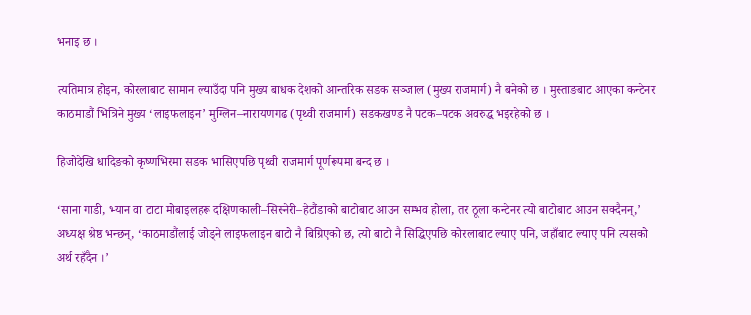भनाइ छ ।

त्यतिमात्र होइन, कोरलाबाट सामान ल्याउँदा पनि मुख्य बाधक देशको आन्तरिक सडक सञ्जाल (मुख्य राजमार्ग) नै बनेको छ । मुस्ताङबाट आएका कन्टेनर काठमाडौं भित्रिने मुख्य ‘लाइफलाइन’ मुग्लिन–नारायणगढ (पृथ्वी राजमार्ग) सडकखण्ड नै पटक–पटक अवरुद्ध भइरहेको छ ।

हिजोदेखि धादिङको कृष्णभिरमा सडक भासिएपछि पृथ्वी राजमार्ग पूर्णरूपमा बन्द छ ।

‘साना गाडी, भ्यान वा टाटा मोबाइलहरू दक्षिणकाली–सिस्नेरी–हेटौंडाको बाटोबाट आउन सम्भव होला, तर ठूला कन्टेनर त्यो बाटोबाट आउन सक्दैनन्,’ अध्यक्ष श्रेष्ठ भन्छन्, ‘काठमाडौंलाई जोड्ने लाइफलाइन बाटो नै बिग्रिएको छ, त्यो बाटो नै सिद्धिएपछि कोरलाबाट ल्याए पनि, जहाँबाट ल्याए पनि त्यसको अर्थ रहँदैन ।’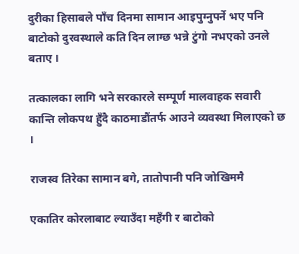दुरीका हिसाबले पाँच दिनमा सामान आइपुग्नुपर्ने भए पनि बाटोको दुरवस्थाले कति दिन लाग्छ भन्ने टुंगो नभएको उनले बताए ।

तत्कालका लागि भने सरकारले सम्पूर्ण मालवाहक सवारी कान्ति लोकपथ हुँदै काठमाडौंतर्फ आउने व्यवस्था मिलाएको छ ।

राजस्व तिरेका सामान बगे, तातोपानी पनि जोखिममै

एकातिर कोरलाबाट ल्याउँदा महँगी र बाटोको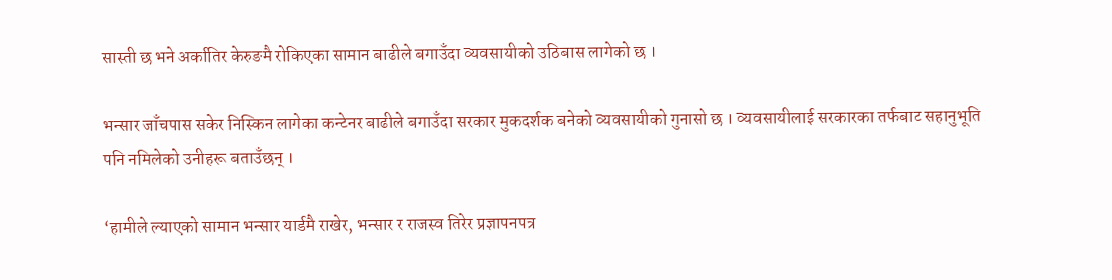सास्ती छ भने अर्कातिर केरुङमै रोकिएका सामान बाढीले बगाउँदा व्यवसायीको उठिबास लागेको छ ।

भन्सार जाँचपास सकेर निस्किन लागेका कन्टेनर बाढीले बगाउँदा सरकार मुकदर्शक बनेको व्यवसायीको गुनासो छ । व्यवसायीलाई सरकारका तर्फबाट सहानुभूति पनि नमिलेको उनीहरू बताउँछन् ।

‘हामीले ल्याएको सामान भन्सार यार्डमै राखेर, भन्सार र राजस्व तिरेर प्रज्ञापनपत्र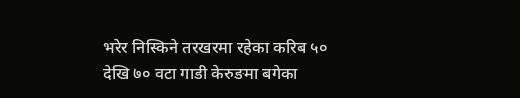भरेर निस्किने तरखरमा रहेका करिब ५० देखि ७० वटा गाडी केरुङमा बगेका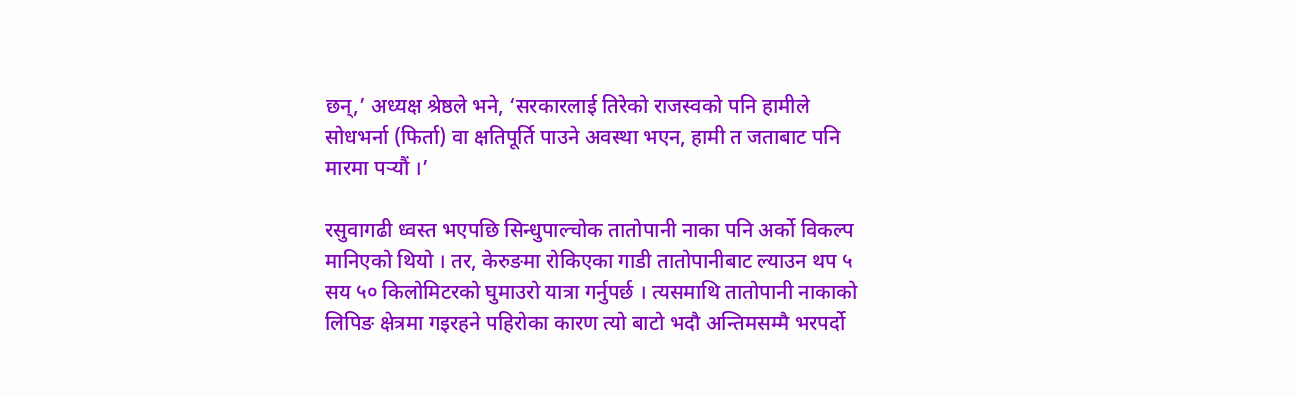छन्,’ अध्यक्ष श्रेष्ठले भने, ‘सरकारलाई तिरेको राजस्वको पनि हामीले सोधभर्ना (फिर्ता) वा क्षतिपूर्ति पाउने अवस्था भएन, हामी त जताबाट पनि मारमा पर्‍यौं ।’

रसुवागढी ध्वस्त भएपछि सिन्धुपाल्चोक तातोपानी नाका पनि अर्को विकल्प मानिएको थियो । तर, केरुङमा रोकिएका गाडी तातोपानीबाट ल्याउन थप ५ सय ५० किलोमिटरको घुमाउरो यात्रा गर्नुपर्छ । त्यसमाथि तातोपानी नाकाको लिपिङ क्षेत्रमा गइरहने पहिरोका कारण त्यो बाटो भदौ अन्तिमसम्मै भरपर्दो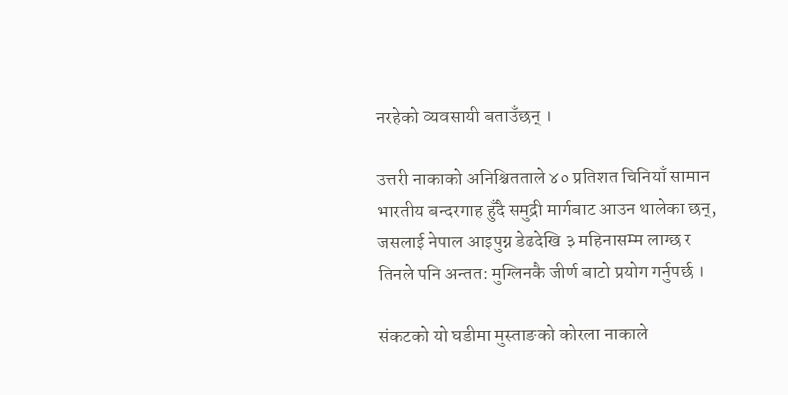नरहेको व्यवसायी बताउँछन् ।

उत्तरी नाकाको अनिश्चितताले ४० प्रतिशत चिनियाँ सामान भारतीय बन्दरगाह हुँदै समुद्री मार्गबाट आउन थालेका छन्, जसलाई नेपाल आइपुग्न डेढदेखि ३ महिनासम्म लाग्छ र तिनले पनि अन्तत: मुग्लिनकै जीर्ण बाटो प्रयोग गर्नुपर्छ ।

संकटको यो घडीमा मुस्ताङको कोरला नाकाले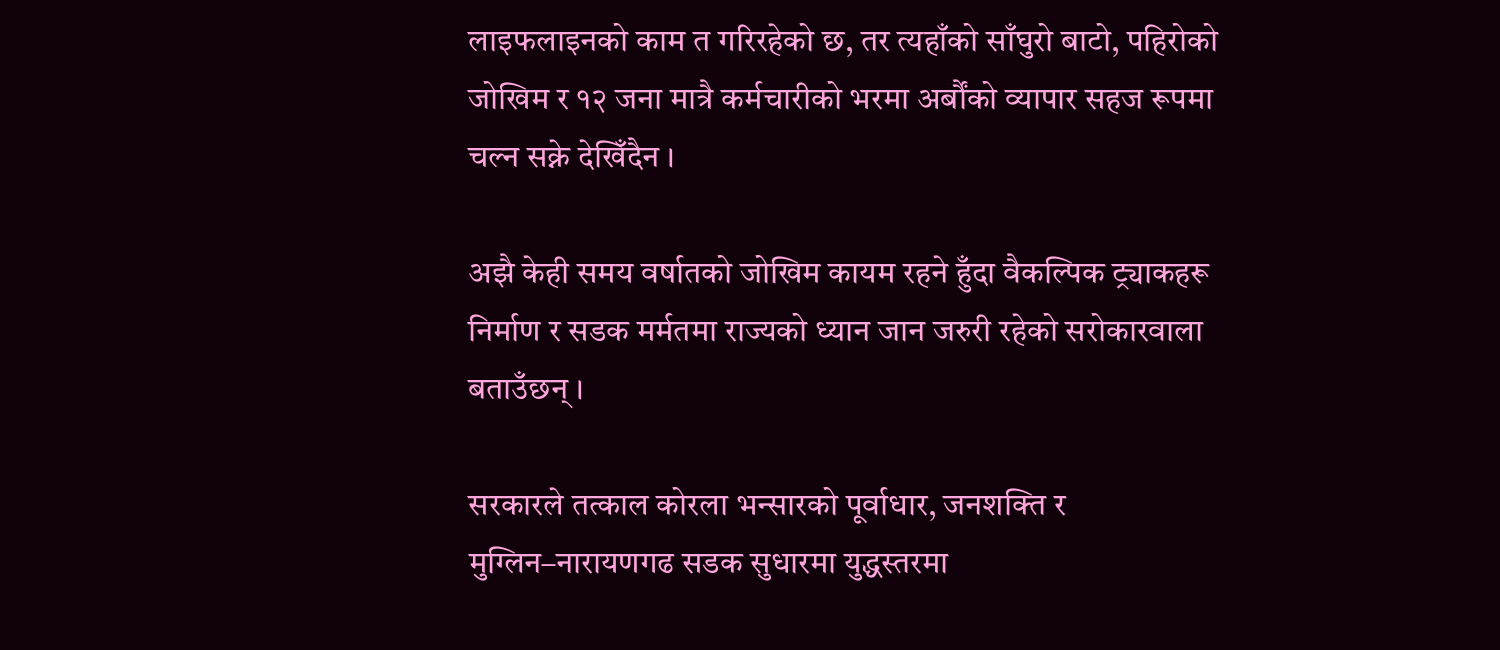लाइफलाइनको काम त गरिरहेको छ, तर त्यहाँको साँघुरो बाटो, पहिरोको जोखिम र १२ जना मात्रै कर्मचारीको भरमा अर्बौंको व्यापार सहज रूपमा चल्न सक्ने देखिँदैन ।

अझै केही समय वर्षातको जोखिम कायम रहने हुँदा वैकल्पिक ट्र्याकहरू निर्माण र सडक मर्मतमा राज्यको ध्यान जान जरुरी रहेको सरोकारवाला बताउँछन् ।

सरकारले तत्काल कोरला भन्सारको पूर्वाधार, जनशक्ति र मुग्लिन–नारायणगढ सडक सुधारमा युद्धस्तरमा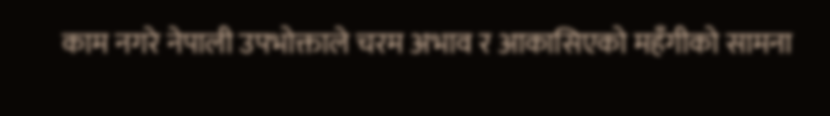काम नगरे नेपाली उपभोक्ताले चरम अभाव र आकासिएको महँगीको सामना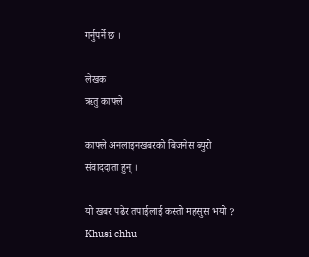गर्नुपर्ने छ ।

लेखक
ऋतु काफ्ले

काफ्ले अनलाइनखबरको बिजनेस ब्युरो संवाददाता हुन् ।

यो खबर पढेर तपाईलाई कस्तो महसुस भयो ?
Khusi chhu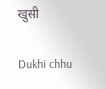खुसी

Dukhi chhu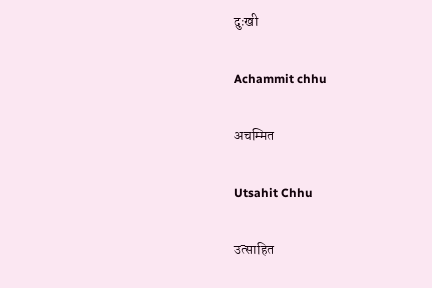दुःखी

Achammit chhu

अचम्मित

Utsahit Chhu

उत्साहित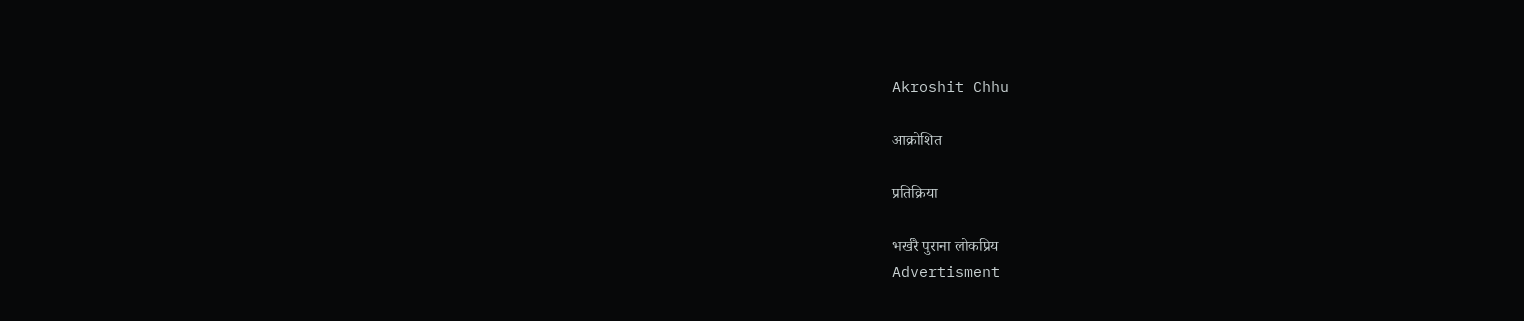Akroshit Chhu

आक्रोशित

प्रतिक्रिया

भर्खरै पुराना लोकप्रिय
Advertisment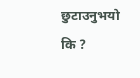छुटाउनुभयो कि ?